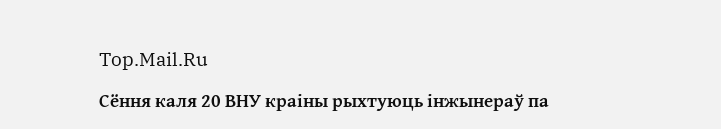Top.Mail.Ru

Сёння каля 20 ВНУ краіны рыхтуюць інжынераў па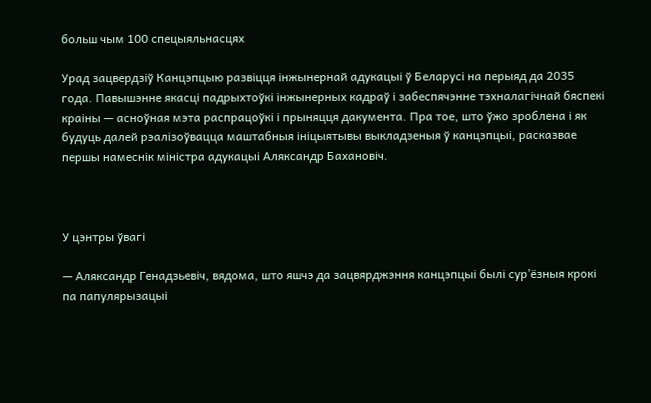больш чым 100 спецыяльнасцях

Урад зацвердзіў Канцэпцыю развіцця інжынернай адукацыі ў Беларусі на перыяд да 2035 года. Павышэнне якасці падрыхтоўкі інжынерных кадраў і забеспячэнне тэхналагічнай бяспекі краіны — асноўная мэта распрацоўкі і прыняцця дакумента. Пра тое, што ўжо зроблена і як будуць далей рэалізоўвацца маштабныя ініцыятывы выкладзеныя ў канцэпцыі, расказвае першы намеснік міністра адукацыі Аляксандр Бахановіч.



У цэнтры ўвагі

— Аляксандр Генадзьевіч, вядома, што яшчэ да зацвярджэння канцэпцыі былі сур’ёзныя крокі па папулярызацыі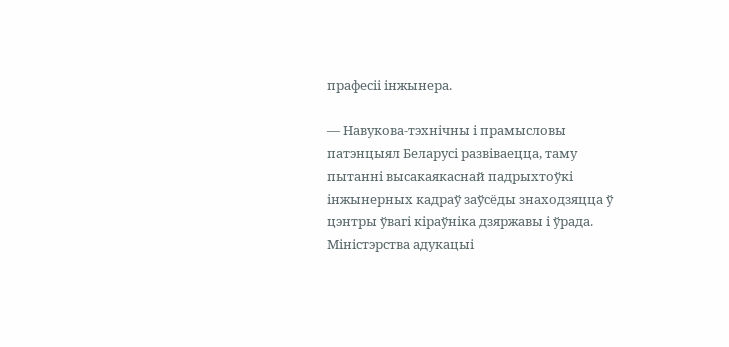прафесіі інжынера.

— Навукова-тэхнічны і прамысловы патэнцыял Беларусі развіваецца, таму пытанні высакаякаснай падрыхтоўкі інжынерных кадраў заўсёды знаходзяцца ў цэнтры ўвагі кіраўніка дзяржавы і ўрада. Міністэрства адукацыі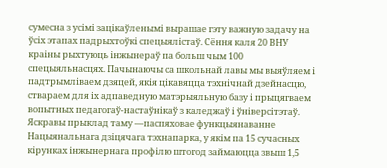сумесна з усімі зацікаўленымі вырашае гэту важную задачу на ўсіх этапах падрыхтоўкі спецыялістаў. Сёння каля 20 ВНУ краіны рыхтуюць інжынераў па больш чым 100 спецыяльнасцях. Пачынаючы са школьнай лавы мы выяўляем і падтрымліваем дзяцей, якія цікавяцца тэхнічнай дзейнасцю, ствараем для іх адпаведную матэрыяльную базу і прыцягваем вопытных педагогаў-настаўнікаў з каледжаў і ўніверсітэтаў. Яскравы прыклад таму —паспяховае функцыянаванне Нацыянальнага дзіцячага тэхнапарка, у якім па 15 сучасных кірунках інжынернага профілю штогод займаюцца звыш 1,5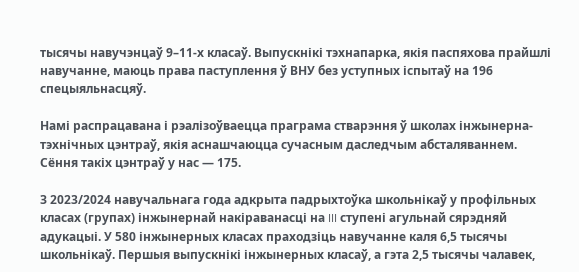тысячы навучэнцаў 9–11-х класаў. Выпускнікі тэхнапарка, якія паспяхова прайшлі навучанне, маюць права паступлення ў ВНУ без уступных іспытаў на 196 спецыяльнасцяў.

Намі распрацавана і рэалізоўваецца праграма стварэння ў школах інжынерна-тэхнічных цэнтраў, якія аснашчаюцца сучасным даследчым абсталяваннем. Сёння такіх цэнтраў у нас — 175.

З 2023/2024 навучальнага года адкрыта падрыхтоўка школьнікаў у профільных класах (групах) інжынернай накіраванасці на III ступені агульнай сярэдняй адукацыі. У 580 інжынерных класах праходзіць навучанне каля 6,5 тысячы школьнікаў. Першыя выпускнікі інжынерных класаў, а гэта 2,5 тысячы чалавек,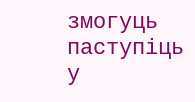змогуць паступіць у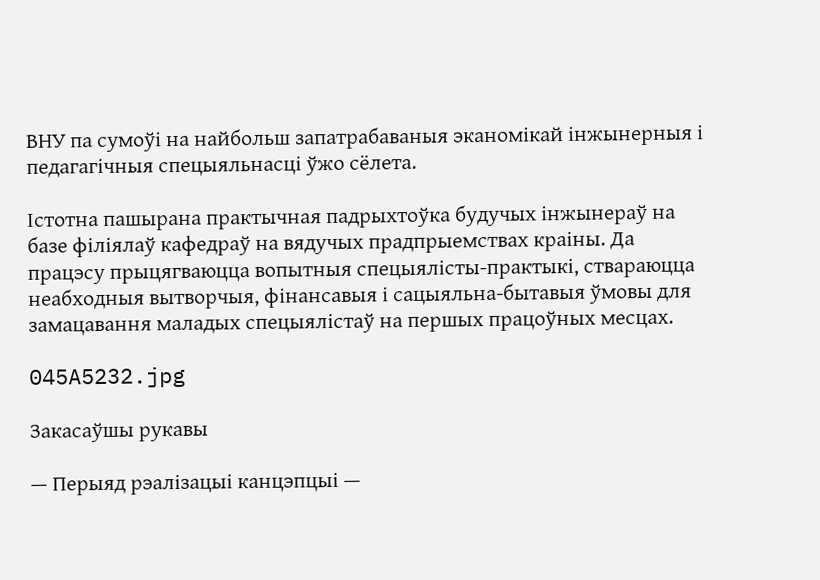ВНУ па сумоўі на найбольш запатрабаваныя эканомікай інжынерныя і педагагічныя спецыяльнасці ўжо сёлета.

Істотна пашырана практычная падрыхтоўка будучых інжынераў на базе філіялаў кафедраў на вядучых прадпрыемствах краіны. Да працэсу прыцягваюцца вопытныя спецыялісты-практыкі, ствараюцца неабходныя вытворчыя, фінансавыя і сацыяльна-бытавыя ўмовы для замацавання маладых спецыялістаў на першых працоўных месцах.

045A5232.jpg

Закасаўшы рукавы

— Перыяд рэалізацыі канцэпцыі —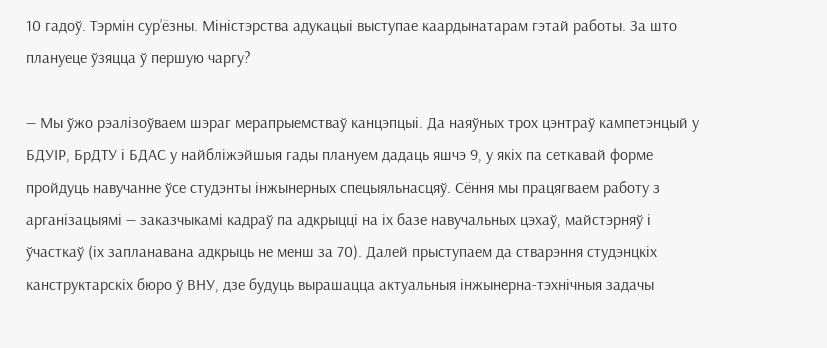10 гадоў. Тэрмін сур’ёзны. Міністэрства адукацыі выступае каардынатарам гэтай работы. За што плануеце ўзяцца ў першую чаргу?

— Мы ўжо рэалізоўваем шэраг мерапрыемстваў канцэпцыі. Да наяўных трох цэнтраў кампетэнцый у БДУІР, БрДТУ і БДАС у найбліжэйшыя гады плануем дадаць яшчэ 9, у якіх па сеткавай форме пройдуць навучанне ўсе студэнты інжынерных спецыяльнасцяў. Сёння мы працягваем работу з арганізацыямі — заказчыкамі кадраў па адкрыцці на іх базе навучальных цэхаў, майстэрняў і ўчасткаў (іх запланавана адкрыць не менш за 70). Далей прыступаем да стварэння студэнцкіх канструктарскіх бюро ў ВНУ, дзе будуць вырашацца актуальныя інжынерна-тэхнічныя задачы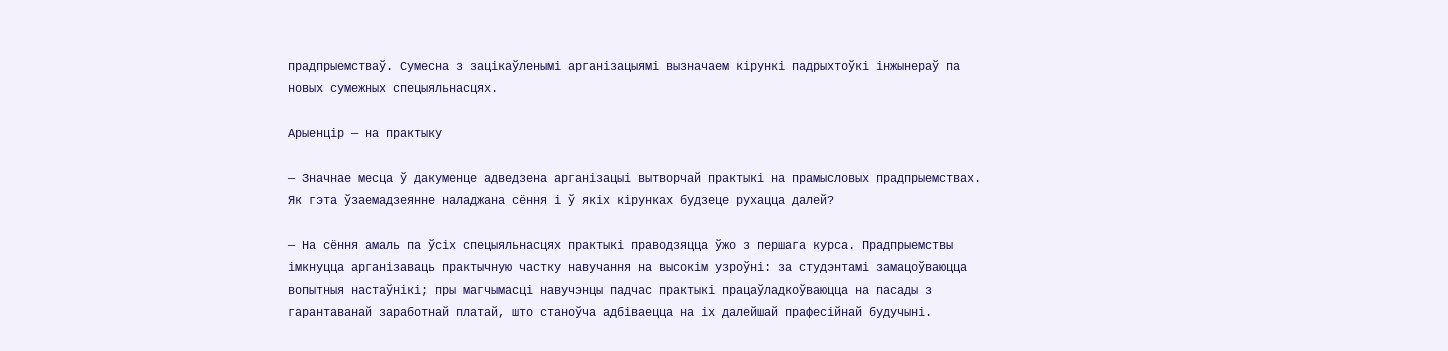прадпрыемстваў. Сумесна з зацікаўленымі арганізацыямі вызначаем кірункі падрыхтоўкі інжынераў па новых сумежных спецыяльнасцях.

Арыенцір — на практыку

— Значнае месца ў дакуменце адведзена арганізацыі вытворчай практыкі на прамысловых прадпрыемствах. Як гэта ўзаемадзеянне наладжана сёння і ў якіх кірунках будзеце рухацца далей?

— На сёння амаль па ўсіх спецыяльнасцях практыкі праводзяцца ўжо з першага курса. Прадпрыемствы імкнуцца арганізаваць практычную частку навучання на высокім узроўні: за студэнтамі замацоўваюцца вопытныя настаўнікі; пры магчымасці навучэнцы падчас практыкі працаўладкоўваюцца на пасады з гарантаванай заработнай платай, што станоўча адбіваецца на іх далейшай прафесійнай будучыні.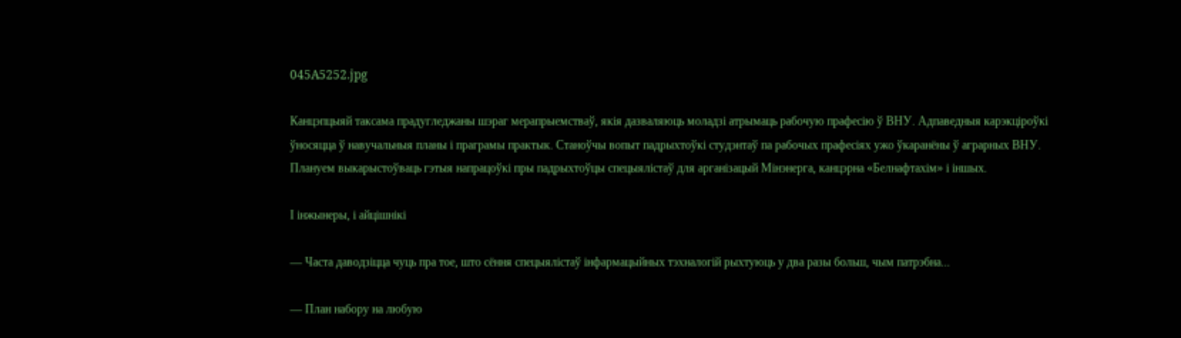045A5252.jpg

Канцэпцыяй таксама прадугледжаны шэраг мерапрыемстваў, якія дазваляюць моладзі атрымаць рабочую прафесію ў ВНУ. Адпаведныя карэкціроўкі ўносяцца ў навучальныя планы і праграмы практык. Станоўчы вопыт падрыхтоўкі студэнтаў па рабочых прафесіях ужо ўкаранёны ў аграрных ВНУ. Плануем выкарыстоўваць гэтыя напрацоўкі пры падрыхтоўцы спецыялістаў для арганізацый Мінэнерга, канцэрна «Белнафтахім» і іншых.

І інжынеры, і айцішнікі

— Часта даводзіцца чуць пра тое, што сёння спецыялістаў інфармацыйных тэхналогій рыхтуюць у два разы больш, чым патрэбна...

— План набору на любую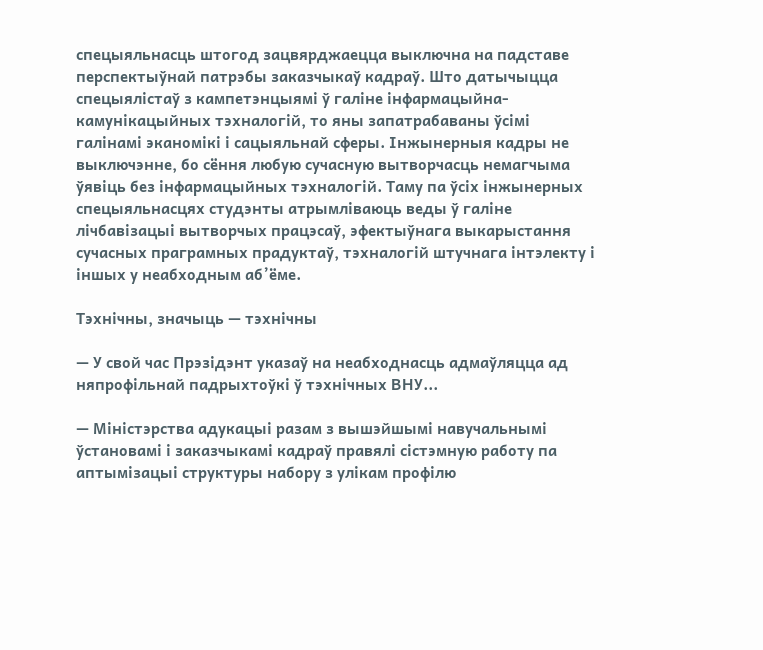спецыяльнасць штогод зацвярджаецца выключна на падставе перспектыўнай патрэбы заказчыкаў кадраў. Што датычыцца спецыялістаў з кампетэнцыямі ў галіне інфармацыйна-камунікацыйных тэхналогій, то яны запатрабаваны ўсімі галінамі эканомікі і сацыяльнай сферы. Інжынерныя кадры не выключэнне, бо сёння любую сучасную вытворчасць немагчыма ўявіць без інфармацыйных тэхналогій. Таму па ўсіх інжынерных спецыяльнасцях студэнты атрымліваюць веды ў галіне лічбавізацыі вытворчых працэсаў, эфектыўнага выкарыстання сучасных праграмных прадуктаў, тэхналогій штучнага інтэлекту і іншых у неабходным аб’ёме.

Тэхнічны, значыць — тэхнічны

— У свой час Прэзідэнт указаў на неабходнасць адмаўляцца ад няпрофільнай падрыхтоўкі ў тэхнічных ВНУ...

— Міністэрства адукацыі разам з вышэйшымі навучальнымі ўстановамі і заказчыкамі кадраў правялі сістэмную работу па аптымізацыі структуры набору з улікам профілю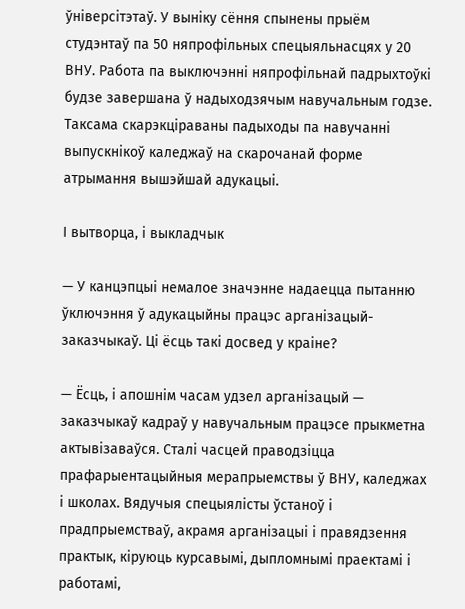ўніверсітэтаў. У выніку сёння спынены прыём студэнтаў па 50 няпрофільных спецыяльнасцях у 20 ВНУ. Работа па выключэнні няпрофільнай падрыхтоўкі будзе завершана ў надыходзячым навучальным годзе. Таксама скарэкціраваны падыходы па навучанні выпускнікоў каледжаў на скарочанай форме атрымання вышэйшай адукацыі.

І вытворца, і выкладчык

— У канцэпцыі немалое значэнне надаецца пытанню ўключэння ў адукацыйны працэс арганізацый-заказчыкаў. Ці ёсць такі досвед у краіне?

— Ёсць, і апошнім часам удзел арганізацый — заказчыкаў кадраў у навучальным працэсе прыкметна актывізаваўся. Сталі часцей праводзіцца прафарыентацыйныя мерапрыемствы ў ВНУ, каледжах і школах. Вядучыя спецыялісты ўстаноў і прадпрыемстваў, акрамя арганізацыі і правядзення практык, кіруюць курсавымі, дыпломнымі праектамі і работамі,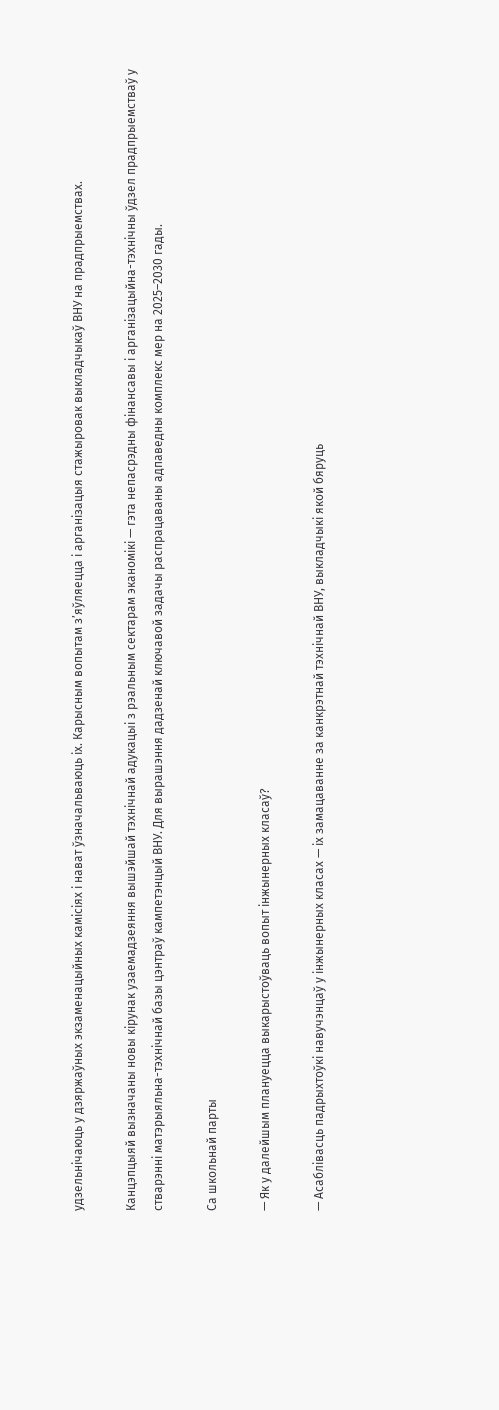удзельнічаюць у дзяржаўных экзаменацыйных камісіях і нават ўзначальваюць іх. Карысным вопытам з’яўляецца і арганізацыя стажыровак выкладчыкаў ВНУ на прадпрыемствах.

Канцэпцыяй вызначаны новы кірунак узаемадзеяння вышэйшай тэхнічнай адукацыі з рэальным сектарам эканомікі — гэта непасрэдны фінансавы і арганізацыйна-тэхнічны ўдзел прадпрыемстваў у стварэнні матэрыяльна-тэхнічнай базы цэнтраў кампетэнцый ВНУ. Для вырашэння дадзенай ключавой задачы распрацаваны адпаведны комплекс мер на 2025–2030 гады.

Са школьнай парты

— Як у далейшым плануецца выкарыстоўваць вопыт інжынерных класаў?

— Асаблівасць падрыхтоўкі навучэнцаў у інжынерных класах — іх замацаванне за канкрэтнай тэхнічнай ВНУ, выкладчыкі якой бяруць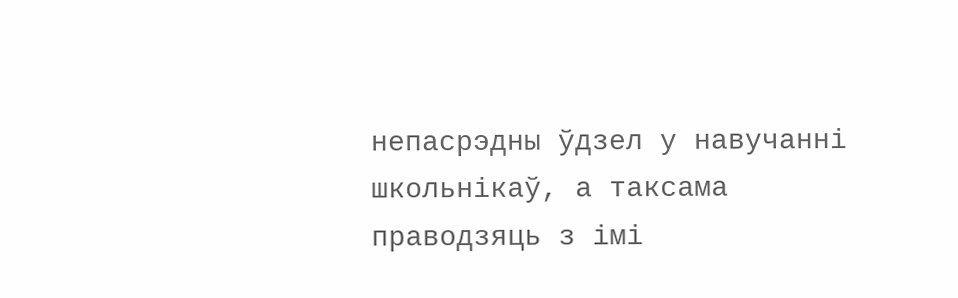непасрэдны ўдзел у навучанні школьнікаў, а таксама праводзяць з імі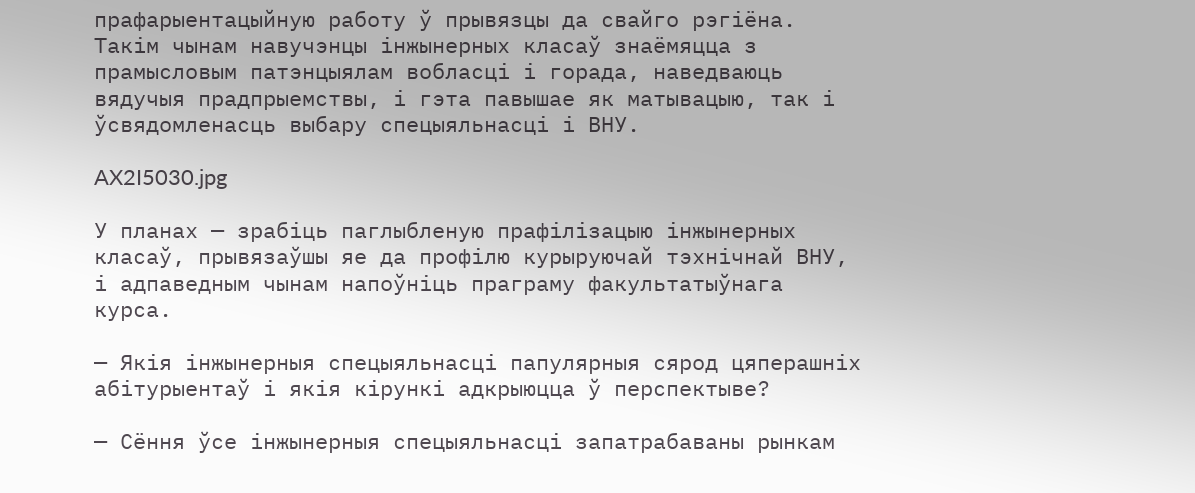прафарыентацыйную работу ў прывязцы да свайго рэгіёна. Такім чынам навучэнцы інжынерных класаў знаёмяцца з прамысловым патэнцыялам вобласці і горада, наведваюць вядучыя прадпрыемствы, і гэта павышае як матывацыю, так і ўсвядомленасць выбару спецыяльнасці і ВНУ.

AX2I5030.jpg

У планах — зрабіць паглыбленую прафілізацыю інжынерных класаў, прывязаўшы яе да профілю курыруючай тэхнічнай ВНУ, і адпаведным чынам напоўніць праграму факультатыўнага курса.

— Якія інжынерныя спецыяльнасці папулярныя сярод цяперашніх абітурыентаў і якія кірункі адкрыюцца ў перспектыве?

— Сёння ўсе інжынерныя спецыяльнасці запатрабаваны рынкам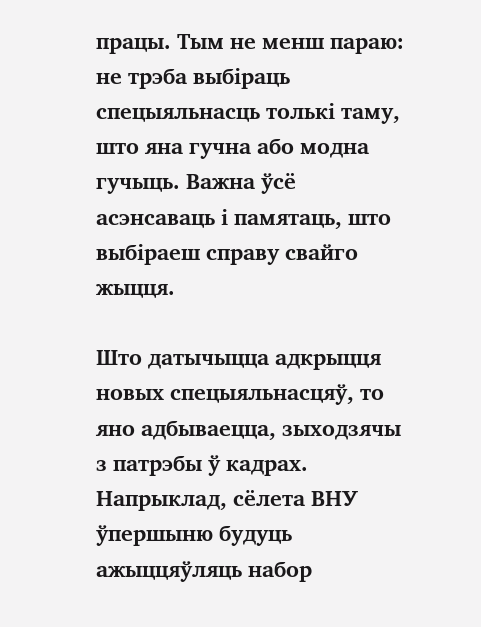працы. Тым не менш параю: не трэба выбіраць спецыяльнасць толькі таму, што яна гучна або модна гучыць. Важна ўсё асэнсаваць і памятаць, што выбіраеш справу свайго жыцця.

Што датычыцца адкрыцця новых спецыяльнасцяў, то яно адбываецца, зыходзячы з патрэбы ў кадрах. Напрыклад, сёлета ВНУ ўпершыню будуць ажыццяўляць набор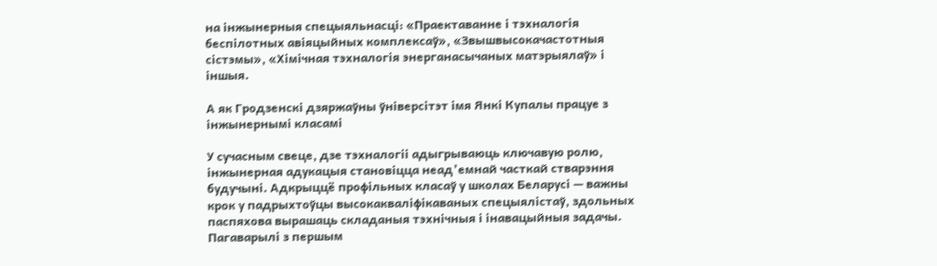на інжынерныя спецыяльнасці: «Праектаванне і тэхналогія беспілотных авіяцыйных комплексаў», «Звышвысокачастотныя сістэмы», «Хімічная тэхналогія энерганасычаных матэрыялаў» і іншыя.

А як Гродзенскі дзяржаўны ўніверсітэт імя Янкі Купалы працуе з інжынернымі класамі

У сучасным свеце, дзе тэхналогіі адыгрываюць ключавую ролю, інжынерная адукацыя становіцца неад’емнай часткай стварэння будучыні. Адкрыццё профільных класаў у школах Беларусі — важны крок у падрыхтоўцы высокакваліфікаваных спецыялістаў, здольных паспяхова вырашаць складаныя тэхнічныя і інавацыйныя задачы. Пагаварылі з першым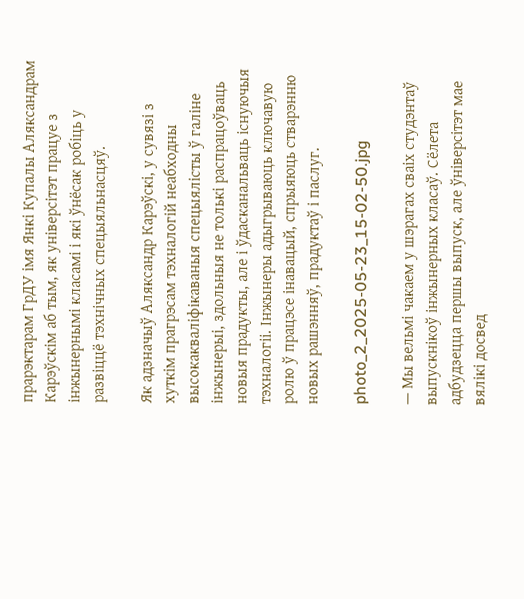прарэктарам ГрДУ імя Янкі Купалы Аляксандрам Карэўскім аб тым, як універсітэт працуе з інжынернымі класамі і які ўнёсак робіць у развіццё тэхнічных спецыяльнасцяў.

Як адзначыў Аляксандр Карэўскі, у сувязі з хуткім прагрэсам тэхналогій неабходны высокакваліфікаваныя спецыялісты ў галіне інжынерыі, здольныя не толькі распрацоўваць новыя прадукты, але і ўдасканальваць існуючыя тэхналогіі. Інжынеры адыгрываюць ключавую ролю ў працэсе інавацый, спрыяюць стварэнню новых рашэнняў, прадуктаў і паслуг.

photo_2_2025-05-23_15-02-50.jpg

— Мы вельмі чакаем у шэрагах сваіх студэнтаў выпускнікоў інжынерных класаў. Сёлета адбудзецца першы выпуск, але ўніверсітэт мае вялікі досвед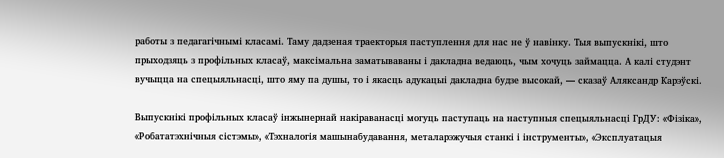работы з педагагічнымі класамі. Таму дадзеная траекторыя паступлення для нас не ў навінку. Тыя выпускнікі, што прыходзяць з профільных класаў, максімальна заматываваны і дакладна ведаюць, чым хочуць займацца. А калі студэнт вучыцца на спецыяльнасці, што яму па душы, то і якасць адукацыі дакладна будзе высокай, — сказаў Аляксандр Карэўскі.

Выпускнікі профільных класаў інжынернай накіраванасці могуць паступаць на наступныя спецыяльнасці ГрДУ: «Фізіка», «Робататэхнічныя сістэмы», «Тэхналогія машынабудавання, металарэжучыя станкі і інструменты», «Эксплуатацыя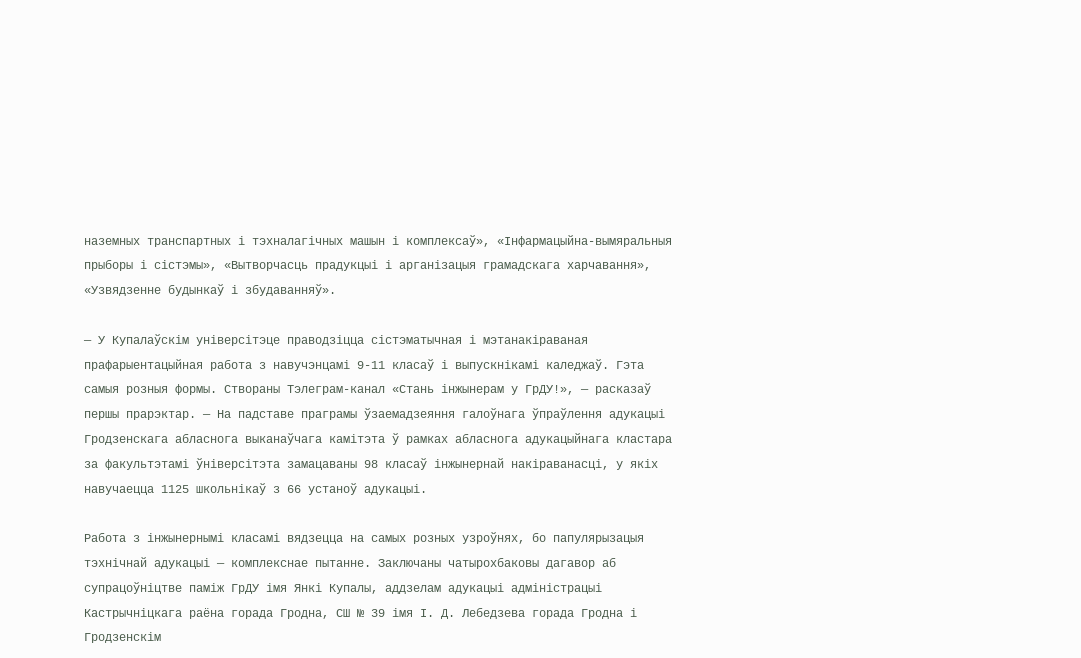наземных транспартных і тэхналагічных машын і комплексаў», «Інфармацыйна-вымяральныя прыборы і сістэмы», «Вытворчасць прадукцыі і арганізацыя грамадскага харчавання», «Узвядзенне будынкаў і збудаванняў».

— У Купалаўскім універсітэце праводзіцца сістэматычная і мэтанакіраваная прафарыентацыйная работа з навучэнцамі 9-11 класаў і выпускнікамі каледжаў. Гэта самыя розныя формы. Створаны Тэлеграм-канал «Стань інжынерам у ГрДУ!», — расказаў першы прарэктар. — На падставе праграмы ўзаемадзеяння галоўнага ўпраўлення адукацыі Гродзенскага абласнога выканаўчага камітэта ў рамках абласнога адукацыйнага кластара за факультэтамі ўніверсітэта замацаваны 98 класаў інжынернай накіраванасці, у якіх навучаецца 1125 школьнікаў з 66 устаноў адукацыі.

Работа з інжынернымі класамі вядзецца на самых розных узроўнях, бо папулярызацыя тэхнічнай адукацыі — комплекснае пытанне. Заключаны чатырохбаковы дагавор аб супрацоўніцтве паміж ГрДУ імя Янкі Купалы, аддзелам адукацыі адміністрацыі Кастрычніцкага раёна горада Гродна, СШ № 39 імя І. Д. Лебедзева горада Гродна і Гродзенскім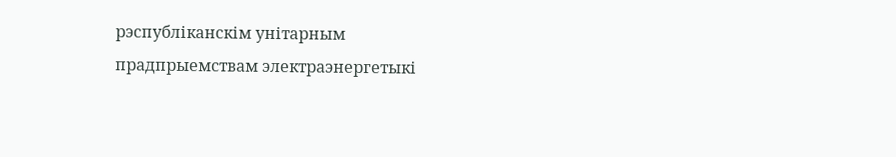рэспубліканскім унітарным прадпрыемствам электраэнергетыкі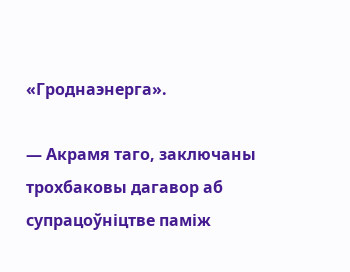«Гроднаэнерга».

— Акрамя таго, заключаны трохбаковы дагавор аб супрацоўніцтве паміж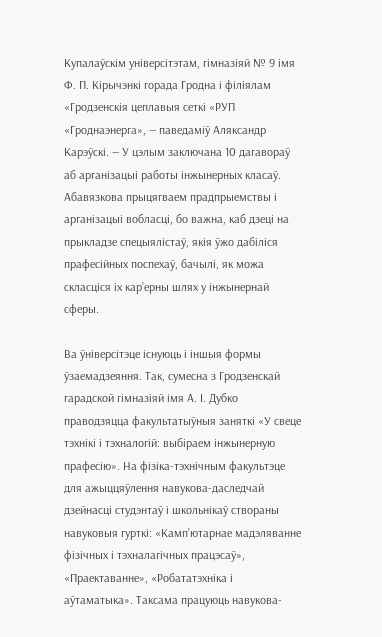Купалаўскім універсітэтам, гімназіяй № 9 імя Ф. П. Кірычэнкі горада Гродна і філіялам «Гродзенскія цеплавыя сеткі «РУП «Гроднаэнерга», — паведаміў Аляксандр Карэўскі. — У цэлым заключана 10 дагавораў аб арганізацыі работы інжынерных класаў. Абавязкова прыцягваем прадпрыемствы і арганізацыі вобласці, бо важна, каб дзеці на прыкладзе спецыялістаў, якія ўжо дабіліся прафесійных поспехаў, бачылі, як можа скласціся іх кар’ерны шлях у інжынернай сферы.

Ва ўніверсітэце існуюць і іншыя формы ўзаемадзеяння. Так, сумесна з Гродзенскай гарадской гімназіяй імя А. І. Дубко праводзяцца факультатыўныя заняткі «У свеце тэхнікі і тэхналогій: выбіраем інжынерную прафесію». На фізіка-тэхнічным факультэце для ажыццяўлення навукова-даследчай дзейнасці студэнтаў і школьнікаў створаны навуковыя гурткі: «Камп’ютарнае мадэляванне фізічных і тэхналагічных працэсаў», «Праектаванне», «Робататэхніка і аўтаматыка». Таксама працуюць навукова-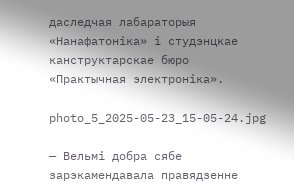даследчая лабараторыя «Нанафатоніка» і студэнцкае канструктарскае бюро «Практычная электроніка».

photo_5_2025-05-23_15-05-24.jpg

— Вельмі добра сябе зарэкамендавала правядзенне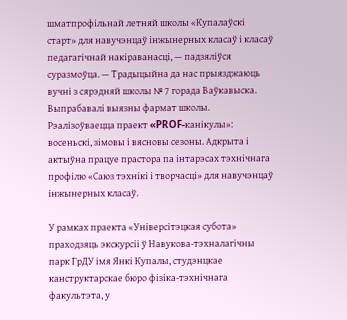шматпрофільнай летняй школы «Купалаўскі старт» для навучэнцаў інжынерных класаў і класаў педагагічнай накіраванасці, — падзяліўся суразмоўца. — Традыцыйна да нас прыязджаюць вучні з сярэдняй школы № 7 горада Ваўкавыска. Выпрабавалі выязны фармат школы. Рэалізоўваецца праект «PROF-канікулы»: восеньскі, зімовы і вясновы сезоны. Адкрыта і актыўна працуе прастора па інтарэсах тэхнічнага профілю «Саюз тэхнікі і творчасці» для навучэнцаў інжынерных класаў.

У рамках праекта «Універсітэцкая субота» праходзяць экскурсіі ў Навукова-тэхналагічны парк ГрДУ імя Янкі Купалы, студэнцкае канструктарскае бюро фізіка-тэхнічнага факультэта, у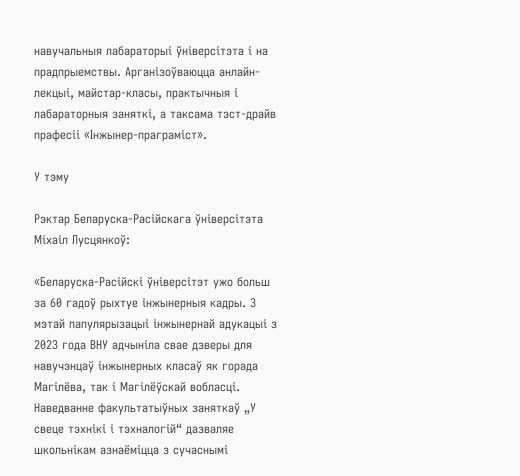навучальныя лабараторыі ўніверсітэта і на прадпрыемствы. Арганізоўваюцца анлайн-лекцыі, майстар-класы, практычныя і лабараторныя заняткі, а таксама тэст-драйв прафесіі «Інжынер-праграміст».

У тэму

Рэктар Беларуска-Расійскага ўніверсітэта Міхаіл Лусцянкоў:

«Беларуска-Расійскі ўніверсітэт ужо больш за 60 гадоў рыхтуе інжынерныя кадры. З мэтай папулярызацыі інжынернай адукацыі з 2023 года ВНУ адчыніла свае дзверы для навучэнцаў інжынерных класаў як горада Магілёва, так і Магілёўскай вобласці. Наведванне факультатыўных заняткаў „У свеце тэхнікі і тэхналогій“ дазваляе школьнікам азнаёміцца з сучаснымі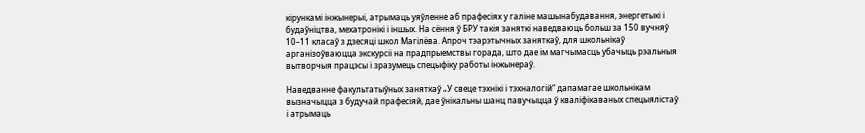кірункамі інжынерыі, атрымаць уяўленне аб прафесіях у галіне машынабудавання, энергетыкі і будаўніцтва, мехатронікі і іншых. На сёння ў БРУ такія заняткі наведваюць больш за 150 вучняў 10–11 класаў з дзесяці школ Магілёва. Апроч тэарэтычных заняткаў, для школьнікаў арганізоўваюцца экскурсіі на прадпрыемствы горада, што дае ім магчымасць убачыць рэальныя вытворчыя працэсы і зразумець спецыфіку работы інжынераў.

Наведванне факультатыўных заняткаў „У свеце тэхнікі і тэхналогій“ дапамагае школьнікам вызначыцца з будучай прафесіяй, дае ўнікальны шанц павучыцца ў кваліфікаваных спецыялістаў і атрымаць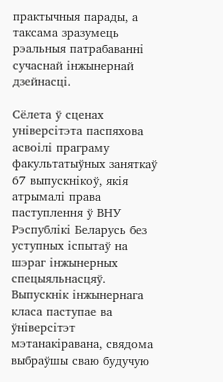практычныя парады, а таксама зразумець рэальныя патрабаванні сучаснай інжынернай дзейнасці.

Сёлета ў сценах універсітэта паспяхова асвоілі праграму факультатыўных заняткаў 67 выпускнікоў, якія атрымалі права паступлення ў ВНУ Рэспублікі Беларусь без уступных іспытаў на шэраг інжынерных спецыяльнасцяў. Выпускнік інжынернага класа паступае ва ўніверсітэт мэтанакіравана, свядома выбраўшы сваю будучую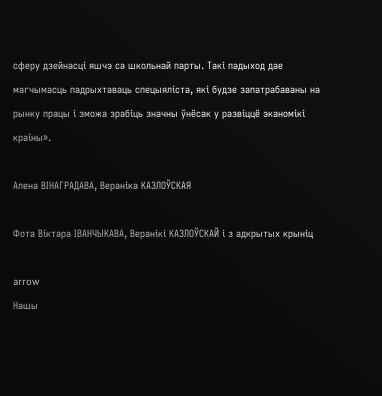сферу дзейнасці яшчэ са школьнай парты. Такі падыход дае магчымасць падрыхтаваць спецыяліста, які будзе запатрабаваны на рынку працы і зможа зрабіць значны ўнёсак у развіццё эканомікі краіны».

Алена ВІНАГРАДАВА, Вераніка КАЗЛОЎСКАЯ

Фота Віктара ІВАНЧЫКАВА, Веранікі КАЗЛОЎСКАЙ і з адкрытых крыніц

arrow
Нашы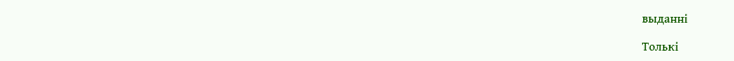выданні

Толькі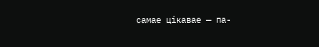самае цікавае — па-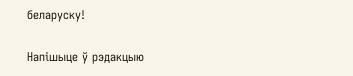беларуску!

Напішыце ў рэдакцыю